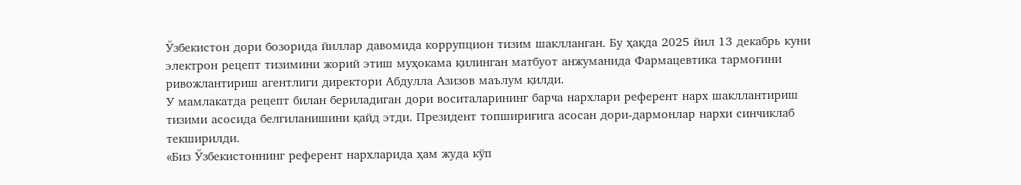Ўзбекистон дори бозорида йиллар давомида коррупцион тизим шаклланган. Бу ҳақда 2025 йил 13 декабрь куни электрон рецепт тизимини жорий этиш муҳокама қилинган матбуот анжуманида Фармацевтика тармоғини ривожлантириш агентлиги директори Абдулла Азизов маълум қилди.
У мамлакатда рецепт билан бериладиган дори воситаларининг барча нархлари референт нарх шакллантириш тизими асосида белгиланишини қайд этди. Президент топшириғига асосан дори-дармонлар нархи синчиклаб текширилди.
«Биз Ўзбекистоннинг референт нархларида ҳам жуда кўп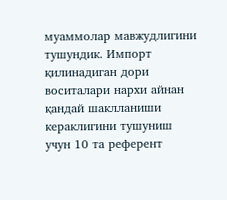муаммолар мавжудлигини тушундик. Импорт қилинадиган дори воситалари нархи айнан қандай шаклланиши кераклигини тушуниш учун 10 та референт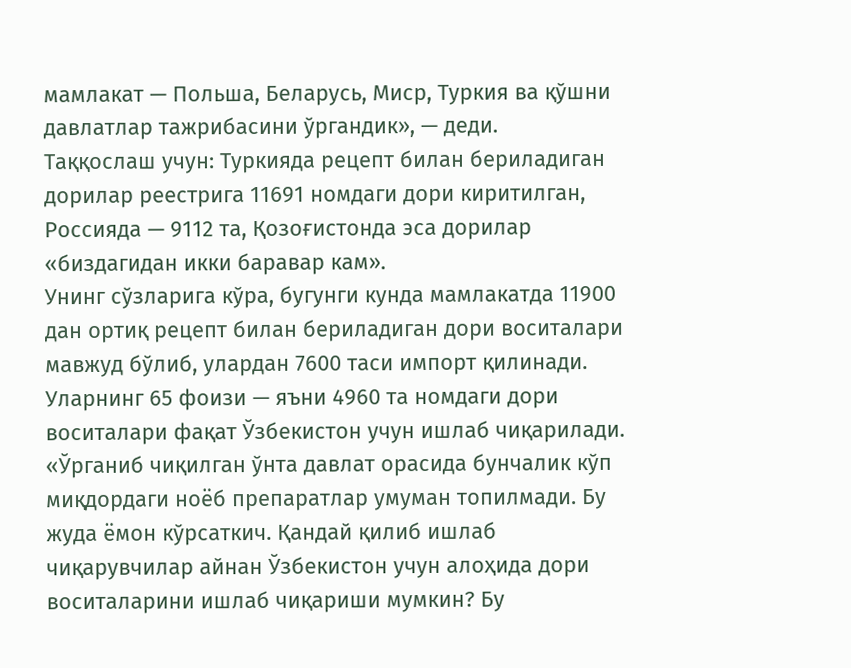мамлакат — Польша, Беларусь, Миср, Туркия ва қўшни давлатлар тажрибасини ўргандик», — деди.
Таққослаш учун: Туркияда рецепт билан бериладиган дорилар реестрига 11691 номдаги дори киритилган, Россияда — 9112 та, Қозоғистонда эса дорилар «биздагидан икки баравар кам».
Унинг сўзларига кўра, бугунги кунда мамлакатда 11900 дан ортиқ рецепт билан бериладиган дори воситалари мавжуд бўлиб, улардан 7600 таси импорт қилинади. Уларнинг 65 фоизи — яъни 4960 та номдаги дори воситалари фақат Ўзбекистон учун ишлаб чиқарилади.
«Ўрганиб чиқилган ўнта давлат орасида бунчалик кўп миқдордаги ноёб препаратлар умуман топилмади. Бу жуда ёмон кўрсаткич. Қандай қилиб ишлаб чиқарувчилар айнан Ўзбекистон учун алоҳида дори воситаларини ишлаб чиқариши мумкин? Бу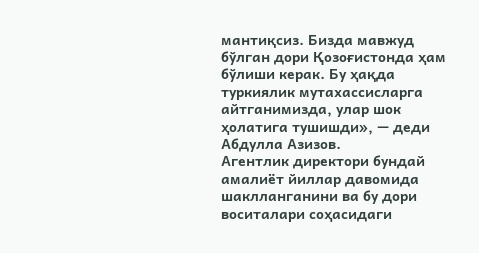мантиқсиз. Бизда мавжуд бўлган дори Қозоғистонда ҳам бўлиши керак. Бу ҳақда туркиялик мутахассисларга айтганимизда, улар шок ҳолатига тушишди», — деди Абдулла Азизов.
Агентлик директори бундай амалиёт йиллар давомида шаклланганини ва бу дори воситалари соҳасидаги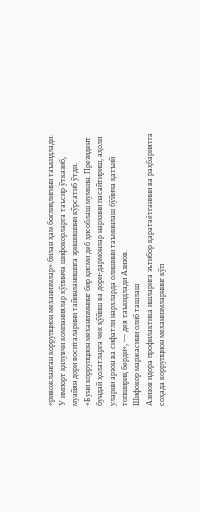«ривожланган коррупцион механизмлар» билан ҳам боғлиқлигини таъкидлади.
У импорт қилувчи компаниялар кўпинча шифокорларга таъсир ўтказиб, муайян дори воситаларини тайинланишига эришишини кўрсатиб ўтди.
«Буни коррупцион механизмнинг бир қисми деб ҳисоблаш мумкин. Президент бундай ҳолатларга чек қўйиш ва дори-дармонлар нархини пасайтириш, аҳоли уларни арзон ва сифатли нархларда олишини таъминлаш бўйича қатъий топшириқ берди», — дея таъкидлади Азизов.
Шифокор маржасини олиб ташлаш
Азизов идора профилактика ишларига эътибор қаратаётганини ва раҳбариятга соҳада коррупцион механизмларнинг кўп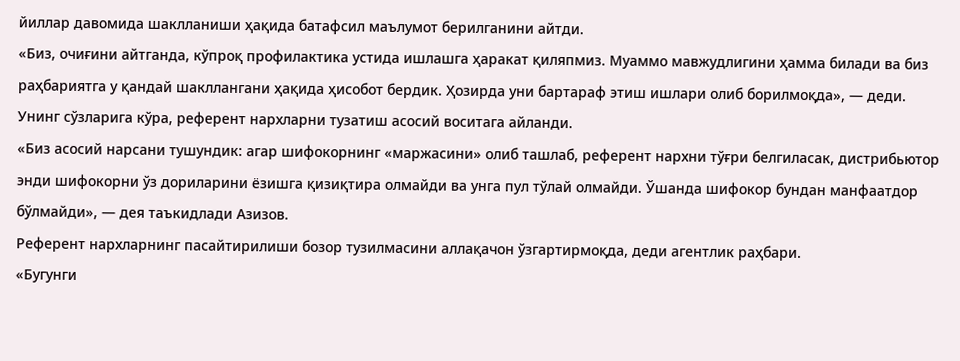йиллар давомида шаклланиши ҳақида батафсил маълумот берилганини айтди.
«Биз, очиғини айтганда, кўпроқ профилактика устида ишлашга ҳаракат қиляпмиз. Муаммо мавжудлигини ҳамма билади ва биз раҳбариятга у қандай шакллангани ҳақида ҳисобот бердик. Ҳозирда уни бартараф этиш ишлари олиб борилмоқда», — деди.
Унинг сўзларига кўра, референт нархларни тузатиш асосий воситага айланди.
«Биз асосий нарсани тушундик: агар шифокорнинг «маржасини» олиб ташлаб, референт нархни тўғри белгиласак, дистрибьютор энди шифокорни ўз дориларини ёзишга қизиқтира олмайди ва унга пул тўлай олмайди. Ўшанда шифокор бундан манфаатдор бўлмайди», — дея таъкидлади Азизов.
Референт нархларнинг пасайтирилиши бозор тузилмасини аллақачон ўзгартирмоқда, деди агентлик раҳбари.
«Бугунги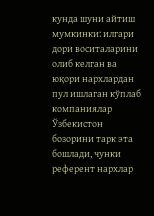кунда шуни айтиш мумкинки: илгари дори воситаларини олиб келган ва юқори нархлардан пул ишлаган кўплаб компаниялар Ўзбекистон бозорини тарк эта бошлади, чунки референт нархлар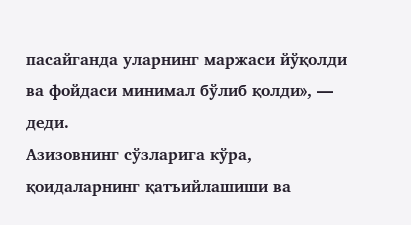пасайганда уларнинг маржаси йўқолди ва фойдаси минимал бўлиб қолди», — деди.
Азизовнинг сўзларига кўра, қоидаларнинг қатъийлашиши ва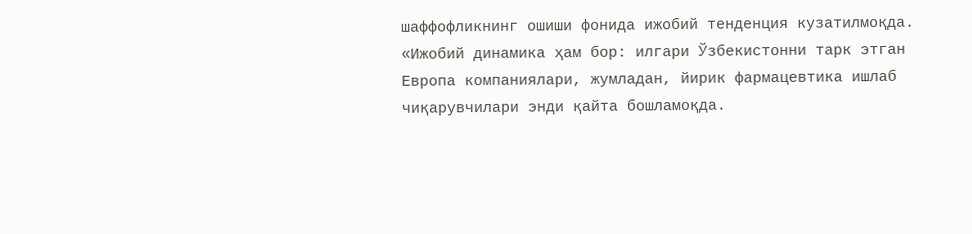шаффофликнинг ошиши фонида ижобий тенденция кузатилмоқда.
«Ижобий динамика ҳам бор: илгари Ўзбекистонни тарк этган Европа компаниялари, жумладан, йирик фармацевтика ишлаб чиқарувчилари энди қайта бошламоқда.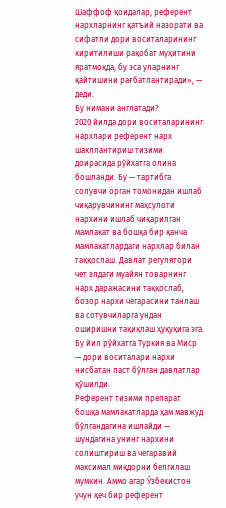Шаффоф қоидалар, референт нархларнинг қатъий назорати ва сифатли дори воситаларининг киритилиши рақобат муҳитини яратмоқда, бу эса уларнинг қайтишини рағбатлантиради», — деди.
Бу нимани англатади?
2020 йилда дори воситаларининг нархлари референт нарх шакллантириш тизими доирасида рўйхатга олина бошланди. Бу — тартибга солувчи орган томонидан ишлаб чиқарувчининг маҳсулоти нархини ишлаб чиқарилган мамлакат ва бошқа бир қанча мамлакатлардаги нархлар билан таққослаш. Давлат регулятори чет элдаги муайян товарнинг нарх даражасини таққослаб, бозор нархи чегарасини танлаш ва сотувчиларга ундан оширишни тақиқлаш ҳуқуқига эга. Бу йил рўйхатга Туркия ва Миср — дори воситалари нархи нисбатан паст бўлган давлатлар қўшилди.
Референт тизими препарат бошқа мамлакатларда ҳам мавжуд бўлгандагина ишлайди — шундагина унинг нархини солиштириш ва чегаравий максимал миқдорни белгилаш мумкин. Аммо агар Ўзбекистон учун ҳеч бир референт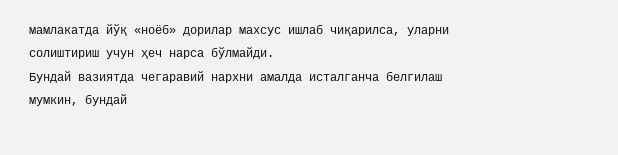мамлакатда йўқ «ноёб» дорилар махсус ишлаб чиқарилса, уларни солиштириш учун ҳеч нарса бўлмайди.
Бундай вазиятда чегаравий нархни амалда исталганча белгилаш мумкин, бундай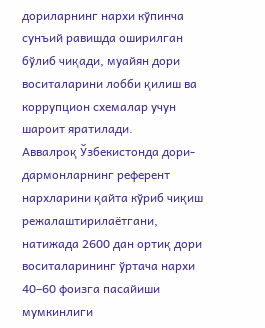дориларнинг нархи кўпинча сунъий равишда оширилган бўлиб чиқади, муайян дори воситаларини лобби қилиш ва коррупцион схемалар учун шароит яратилади.
Аввалроқ Ўзбекистонда дори-дармонларнинг референт нархларини қайта кўриб чиқиш режалаштирилаётгани, натижада 2600 дан ортиқ дори воситаларининг ўртача нархи 40–60 фоизга пасайиши мумкинлиги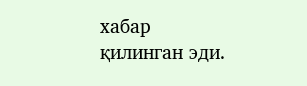хабар қилинган эди.